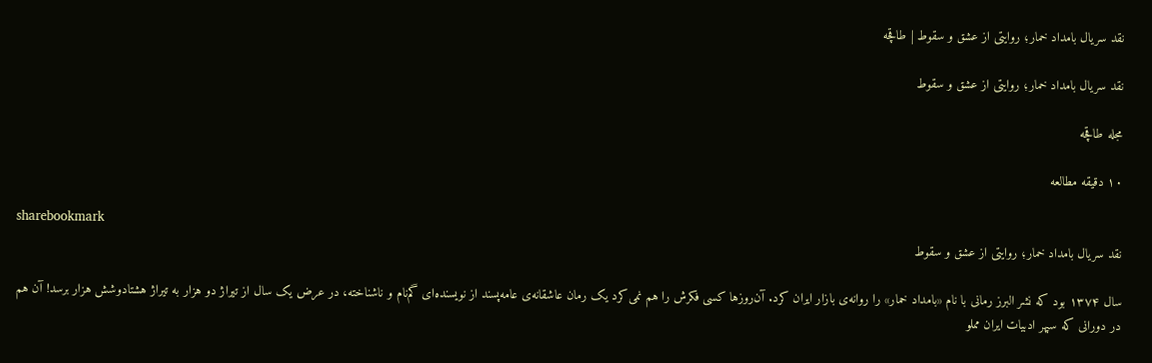نقد سریال بامداد خمار؛ روایتی از عشق و سقوط | طاقچه

نقد سریال بامداد خمار؛ روایتی از عشق و سقوط

مجله طاقچه

۱۰ دقیقه مطالعه

sharebookmark
نقد سریال بامداد خمار؛ روایتی از عشق و سقوط

سال ۱۳۷۴ بود که نشر البرز رمانی با نام «بامداد خمار» را روانه‌ی بازار ایران کرد. آن‌روزها کسی فکرش را هم نمی‌کرد یک رمان عاشقانه‌ی عامه‌پسند از نویسنده‌ای گم‌نام و ناشناخته، در عرض یک سال از تیراژ دو هزار به تیراژ هشتادوشش هزار برسد! آن هم در دورانی که سپهر ادبیات ایران مملو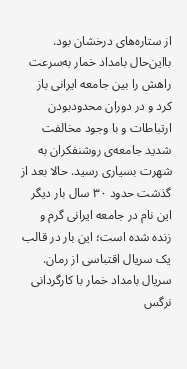از ستاره‌های درخشان بود. بااین‌حال بامداد خمار به‌سرعت راهش را بین جامعه ایرانی باز کرد و در دوران محدودبودن ارتباطات و با وجود مخالفت شدید جامعه‌ی روشنفکران به شهرت بسیاری رسید. حالا بعد از گذشت حدود ۳۰ سال بار دیگر این نام در جامعه ایرانی گرم و زنده شده است؛ این بار در قالب یک سریال اقتباسی از رمان. سریال بامداد خمار با کارگردانی نرگس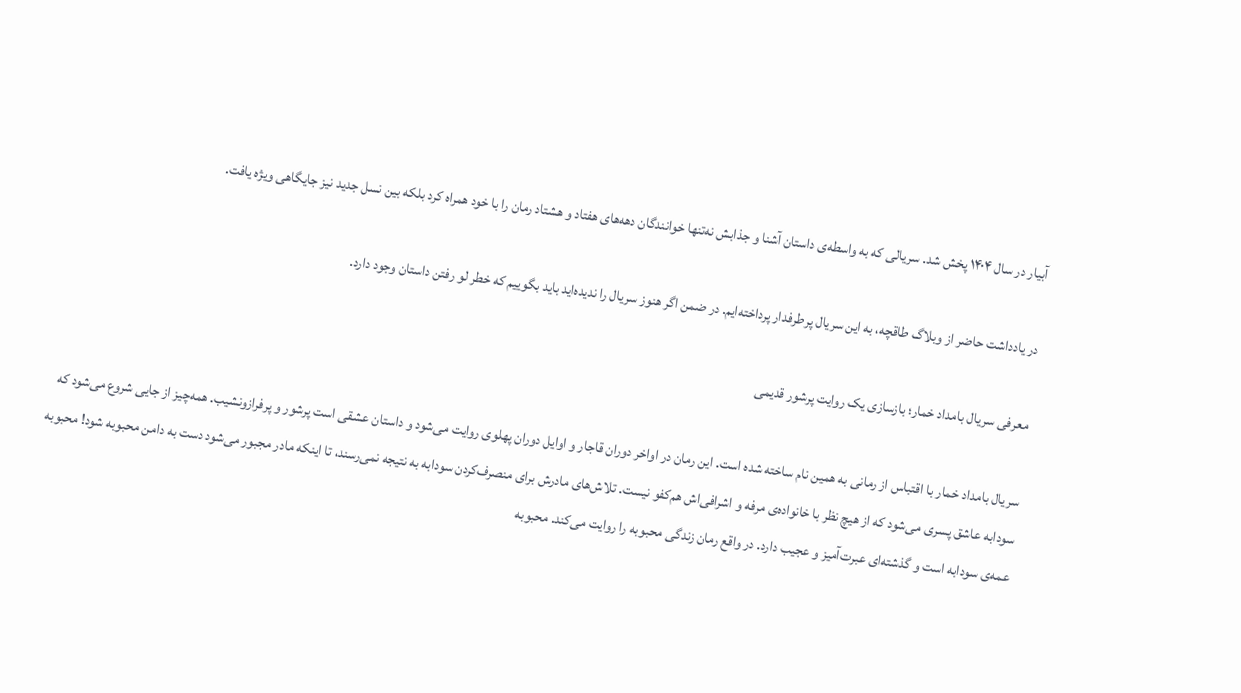آبیار در سال ۱۴۰۴ پخش شد. سریالی که به واسطه‌ی داستان آشنا و جذابش نه‌تنها خوانندگان دهه‌های هفتاد و هشتاد رمان را با خود همراه کرد بلکه بین نسل جدید نیز جایگاهی ویژه یافت.

در یادداشت حاضر از وبلاگ طاقچه، به این سریال پرطرفدار پرداخته‌ایم. در ضمن اگر هنوز سریال را ندیده‌اید باید بگوییم که خطر لو رفتن داستان وجود دارد.

معرفی سریال بامداد خمار؛ بازسازی یک روایت پرشور قدیمی

سریال بامداد خمار با اقتباس از رمانی به همین نام ساخته شده است. این رمان در اواخر دوران قاجار و اوایل دوران پهلوی روایت می‌شود و داستان عشقی است پرشور و پرفرازونشیب. همه‌چیز از جایی شروع می‌شود که سودابه عاشق پسری می‌شود که از هیچ نظر با خانواده‌ی مرفه و اشرافی‌اش هم‌کفو نیست. تلاش‌های مادرش برای منصرف‌کردن سودابه به نتیجه نمی‌رسند، تا اینکه مادر مجبور می‌شود دست به دامن محبوبه شود! محبوبه عمه‌ی سودابه است و گذشته‌ای عبرت‌آمیز و عجیب دارد. در واقع رمان زندگی محبوبه را روایت می‌کند. محبوبه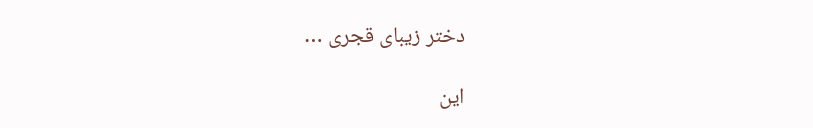دختر زیبای قجری …

این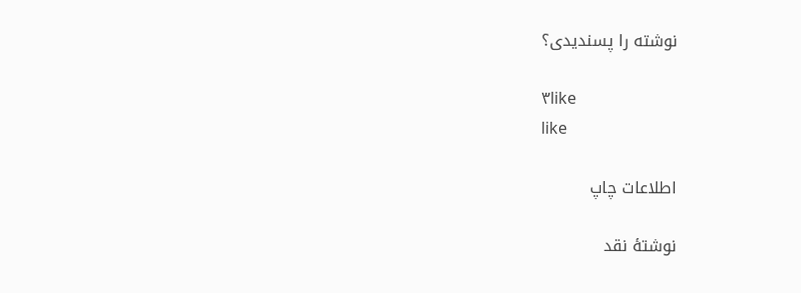نوشته‌ را پسندیدی؟

۳like
like

اطلاعات چاپ

نوشتهٔ نقد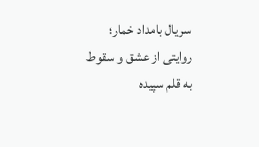سریال بامداد خمار؛ روایتی از عشق و سقوط به قلم سپیده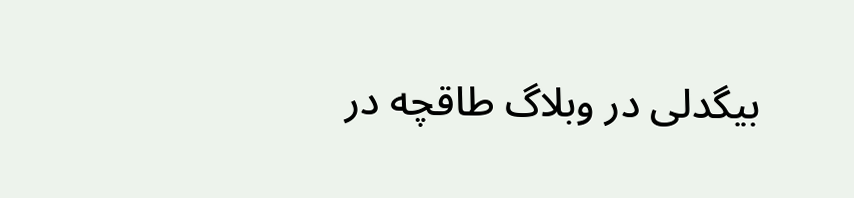بیگدلی در وبلاگ طاقچه در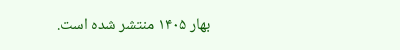بهار ۱۴۰۵ منتشر شده است.